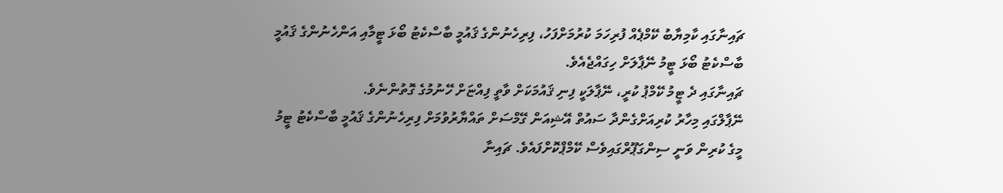ޗައިނާގައި ކާމިޔާބު ކޭމްޕެއް ފުރިހަމަ ކުރުމަށްފަހު، ފިރިހެނުންގެ ޤައުމީ ބާސްކެޓު ބޯޅަ ޓީމާއި އަންހެނުންގެ ޤައުމީ ބާސްކެޓު ބޯޅަ ޓީމު ނޭޕާލަށް ހިގައްޖެއެވެ.
ޗައިނާގައި ދެ ޓީމު ކޭމްޕު ކުރީ، ނޭޕާލަކީ ފިނި ޤައުމަކަށް ވާތީ ފިއްޏަށް ހޭނުމުގެ ގޮތުންނެވެ.
ނޭޕާލްގައި މިހާރު ކުރިއަށްގެންދާ ސައުތް އޭޝިއަން ގޭމްސަށް ތައްޔާރުވުމަށް ފިރިހެނުންގެ ޤައުމީ ބާސްކެޓު ޓީމު މީގެ ކުރިން ވަނީ ސިންގަޕޫރްގައިވެސް ކޭމްޕްކޮށްފައެވެ. ޗައިނާ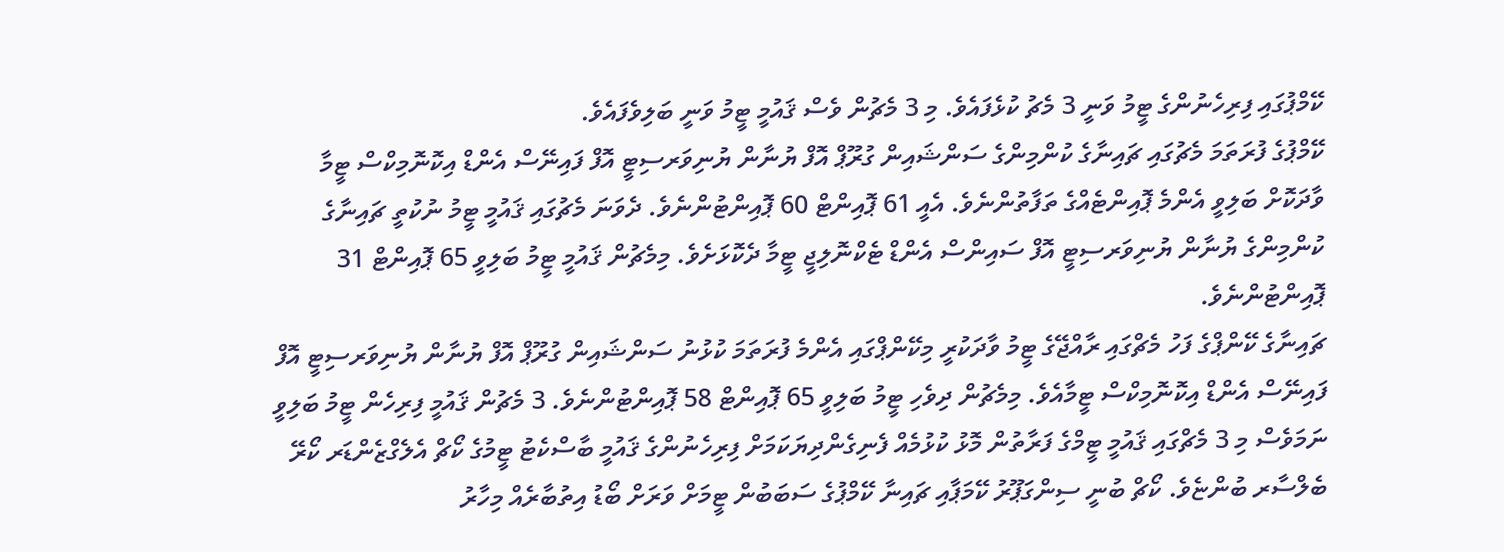ކޭމްޕުގައި ފިރިހެނުންގެ ޓީމު ވަނީ 3 މެޗު ކުޅެފައެވެ. މި 3 މެޗުން ވެސް ޤައުމީ ޓީމު ވަނީ ބަލިވެފައެވެ.
ކޭމްޕުގެ ފުރަތަމަ މެޗުގައި ޗައިނާގެ ކުންމިންގެ ސަންޝައިން ގުރޫޕް އޮފް ޔުނާން ޔުނިވަރސިޓީ އޮފް ފައިނޭސް އެންޑް އިކޮނޮމިކްސް ޓީމާ ވާދަކޮށް ބަލިވީ އެންމެ ޕޮއިންޓެއްގެ ތަފާތުންނެވެ. އެއީ 61 ޕޮއިންޓް 60 ޕޮއިންޓުންނެވެ. ދެވަނަ މެޗުގައި ޤައުމީ ޓީމު ނުކުތީ ޗައިނާގެ ކުންމިންގެ ޔުނާން ޔުނިވަރސިޓީ އޮފް ސައިންސް އެންޑް ޓެކްނޮލިޖީ ޓީމާ ދެކޮޅަށެވެ. މިމެޗުން ޤައުމީ ޓީމު ބަލިވީ 65 ޕޮއިންޓް 31 ޕޮއިންޓުންނެވެ.
ޗައިނާގެ ކޭންޕްގެ ފަހު މެޗްގައި ރާއްޖޭގެ ޓީމު ވާދަކުރީ މިކޭންޕްގައި އެންމެ ފުރަތަމަ ކުޅުނު ސަންޝައިން ގުރޫޕް އޮފް ޔުނާން ޔުނިވަރސިޓީ އޮފް ފައިނޭސް އެންޑް އިކޮނޮމިކްސް ޓީމާއެވެ. މިމެޗުން ދިވެހި ޓީމު ބަލިވީ 65 ޕޮއިންޓް 58 ޕޮއިންޓުންނެވެ. 3 މެޗުން ޤައުމީ ފިރިހެން ޓީމު ބަލިވީ ނަމަވެސް މި 3 މެޗްގައި ޤައުމީ ޓީމްގެ ފަރާތުން މޮޅު ކުޅުމެއް ފެނިގެންދިޔަކަމަށް ފިރިހެނުންގެ ޤައުމީ ބާސްކެޓު ޓީމުގެ ކޯޗް އެލެގްޒެންޑަރ ކޯރޭ ބެލްސާރ ބުންޏެވެ. ކޯޗް ބުނީ ސިންގަޕޫރު ކޭމަޕާއި ޗައިނާ ކޭމްޕުގެ ސަބަބުން ޓީމަށް ވަރަށް ބޯޑު އިތުބާރެއް މިހާރު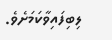ލިބިފައިވާކަމަށެވެ.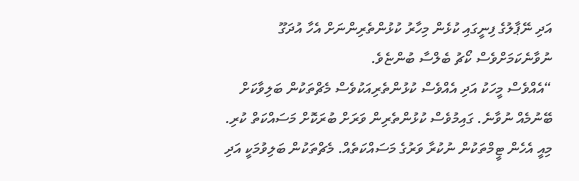އަދި ނޭޕާލުގެ ފިނީގައި ކުޅެން މިހާރު ކުޅުންތެރިންނަށް އެހާ އުދަގޫ ނުވާނެކަމަށްވެސް ކޯޗު ބެލްސާ ބުންޏެވެ.
“އެއްވެސް މީހަކު އަދި އެއްވެސް ކުޅުންތެރިއަކުވެސް މެޗްތަކުން ބަލިވާކަށް ބޭނުމެއް ނުވާނެ. ގައިމުވެސް ކުޅުންތެރިން ވަރަށް ބުރަކޮށް މަސައްކަތް ކުރި. މިއީ އެހެން ޓީމްތަކުން ނުކުރާ ވަރުގެ މަސައްކަތެއް. މެޗްތަކުން ބަލިވުމަކީ އަދި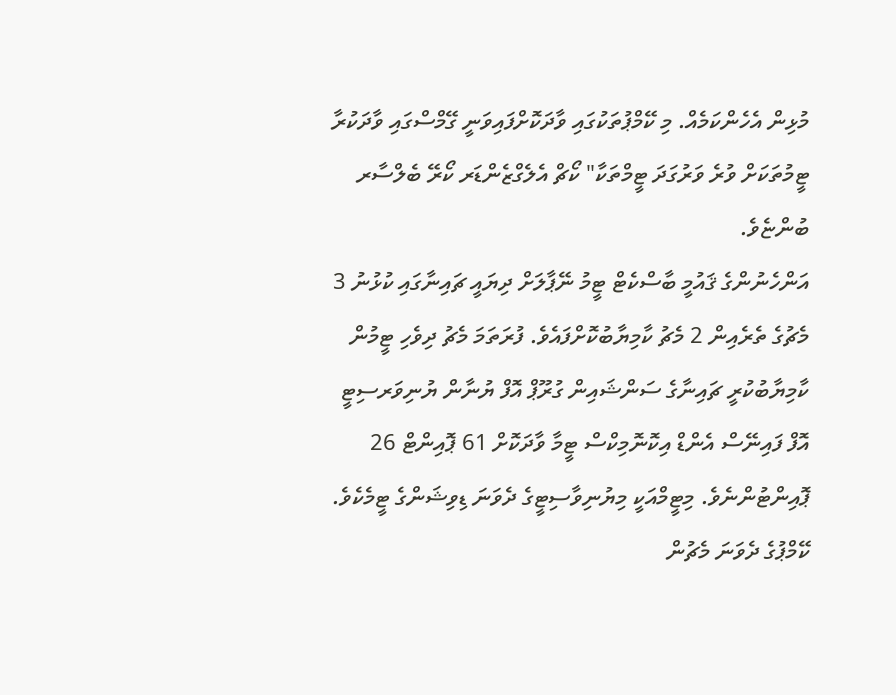މުޅިން އެހެންކަމެއް. މި ކޭމްޕުތަކުގައި ވާދަކޮށްފައިވަނީ ގޭމްސްގައި ވާދަކުރާ ޓީމުތަކަށް ވުރެ ވަރުގަދަ ޓީމްތަކާ" ކޯޗް އެލެގްޒެންޑަރ ކޯރޭ ބެލްސާރ ބުންޏެވެ.
އަންހެނުންގެ ޤައުމީ ބާސްކެޓް ޓީމު ނޭޕާލަށް ދިޔައީ ޗައިނާގައި ކުޅުނު 3 މެޗުގެ ތެރެއިން 2 މެޗު ކާމިޔާބުކޮށްފައެވެ. ފުރަތަމަ މެޗު ދިވެހި ޓީމުން ކާމިޔާބުކުރީ ޗައިނާގެ ސަންޝައިން ގުރޫޕް އޮފް ޔުނާން ޔުނިވަރސިޓީ އޮފް ފައިނޭސް އެންޑް އިކޮނޮމިކްސް ޓީމާ ވާދަކޮށް 61 ޕޮއިންޓް 26 ޕޮއިންޓުންނެވެ. މިޓީމްއަކީ މިޔުނިވާސިޓީގެ ދެވަނަ ޑިވިޝަންގެ ޓީމެކެވެ. ކޭމްޕުގެ ދެވަނަ މެޗުން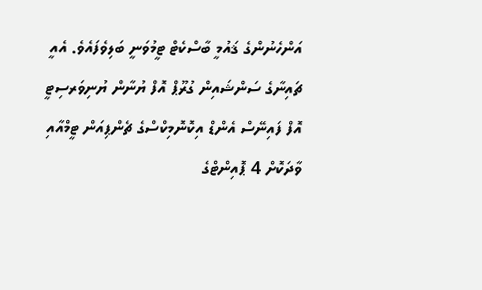އަންހެނުންގެ ޤައުމީ ބާސްކެޓް ޓީމުވަނީ ބަލިވެފައެވެ. އެއީ ޗައިނާގެ ސަންޝައިން ގުރޫޕް އޮފް ޔުނާން ޔުނިވަރސިޓީ އޮފް ފައިނޭސް އެންޑް އިކޮނޮމިކްސްގެ ޗެންޕިއަން ޓީމްއާއި ވާދަކޮށް 4 ޕޮއިންޓްގެ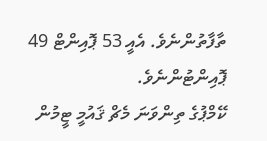ތާފާތުންނެވެ. އެއީ 53 ޕޮއިންޓް 49 ޕޮއިންޓުންނެވެ.
ކޭމްޕުގެ ތިންވަނަ މެޗް ޤައުމީ ޓީމުން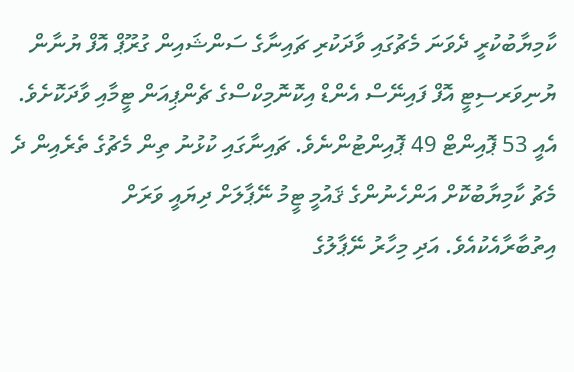ކާމިޔާބުކުރީ ދެވަނަ މެޗުގައި ވާދަކުރި ޗައިނާގެ ސަންޝައިން ގުރޫޕް އޮފް ޔުނާން ޔުނިވަރސިޓީ އޮފް ފައިނޭސް އެންޑް އިކޮނޮމިކްސްގެ ޗެންޕިއަން ޓީމާއި ވާދަކޮށެވެ. އެއީ 53 ޕޮއިންޓް 49 ޕޮއިންޓުންނެވެ. ޗައިނާގައި ކުޅުނު ތިން މެޗުގެ ތެރެއިން ދެ މެޗު ކާމިޔާބުކޮށް އަންހެނުންގެ ޤައުމީ ޓީމު ނޭޕާލަށް ދިޔައީ ވަރަށް އިތުބާރާއެކުއެވެ. އަދި މިހާރު ނޭޕާލުގެ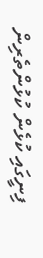ފިނީގައި ކުޅެން ކުޅުންތެރިން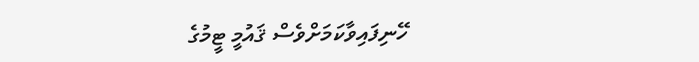ހޭނިފައިވާކަމަށްވެސް ޤައުމީ ޓީމުގެ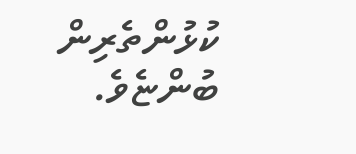ކުޅުންތެރިން ބުންޏެވެ.